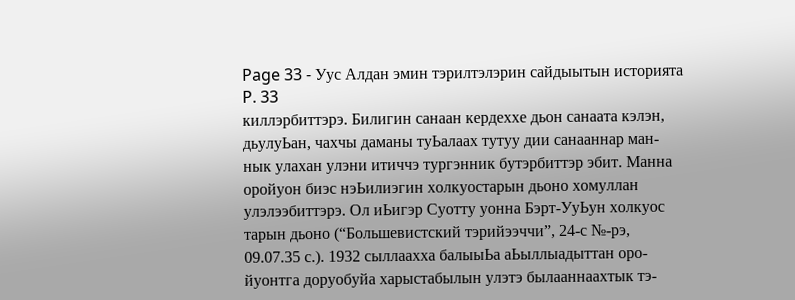Page 33 - Уус Алдан эмин тэрилтэлэрин сайдыытын историята
P. 33
киллэрбиттэрэ. Билигин санаан кердеххе дьон санаата кэлэн,
дьулуЬан, чахчы даманы туЬалаах тутуу дии санааннар ман-
нык улахан улэни итиччэ тургэнник бутэрбиттэр эбит. Манна
оройуон биэс нэЬилиэгин холкуостарын дьоно хомуллан
улэлээбиттэрэ. Ол иЬигэр Суотту уонна Бэрт-УуЬун холкуос
тарын дьоно (“Большевистский тэрийээччи”, 24-с №-рэ,
09.07.35 с.). 1932 сыллаахха балыыЬа аЬыллыадыттан оро-
йуонтга доруобуйа харыстабылын улэтэ былааннаахтык тэ-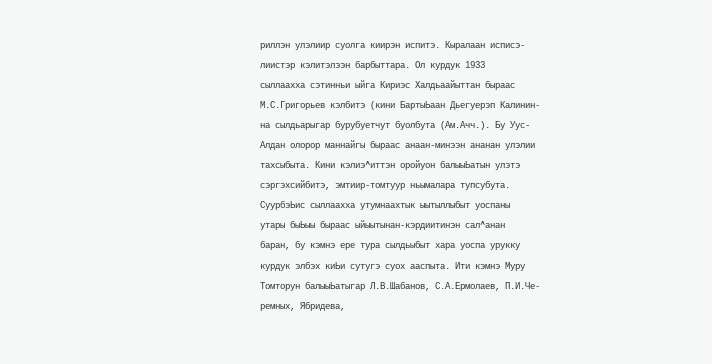риллэн улэлиир суолга киирэн испитэ. Кыралаан исписэ-
лиистэр кэлитэлээн барбыттара. Ол курдук 1933
сыллаахха сэтинньи ыйга Кириэс Халдьаайыттан быраас
М.С.Григорьев кэлбитэ (кини БартыЬаан Дьегуерэп Калинин-
на сылдьарыгар бурубуетчут буолбута (Ам.Ачч.). Бу Уус-
Алдан олорор маннайгы быраас анаан-минээн ананан улэлии
тахсыбыта. Кини кэлиэ^иттэн оройуон балыыЬатын улэтэ
сэргэхсийбитэ, эмтиир-томтуур ньымалара тупсубута.
СуурбэЬис сыллаахха утумнаахтык ыытыллыбыт уоспаны
утары быЬыы быраас ыйыытынан-кэрдиитинэн сал^анан
баран, бу кэмнэ ере тура сылдьыбыт хара уоспа урукку
курдук элбэх киЬи сутугэ суох ааспыта. Ити кэмнэ Муру
Томторун балыыЬатыгар Л.В.Шабанов, С.А.Ермолаев, П.И.Че-
ремных, Ябридева,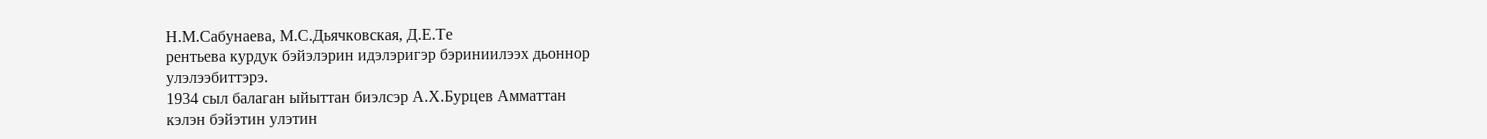Н.М.Сабунаева, М.С.Дьячковская, Д.Е.Те
рентьева курдук бэйэлэрин идэлэригэр бэриниилээх дьоннор
улэлээбиттэрэ.
1934 сыл балаган ыйыттан биэлсэр А.Х.Бурцев Амматтан
кэлэн бэйэтин улэтин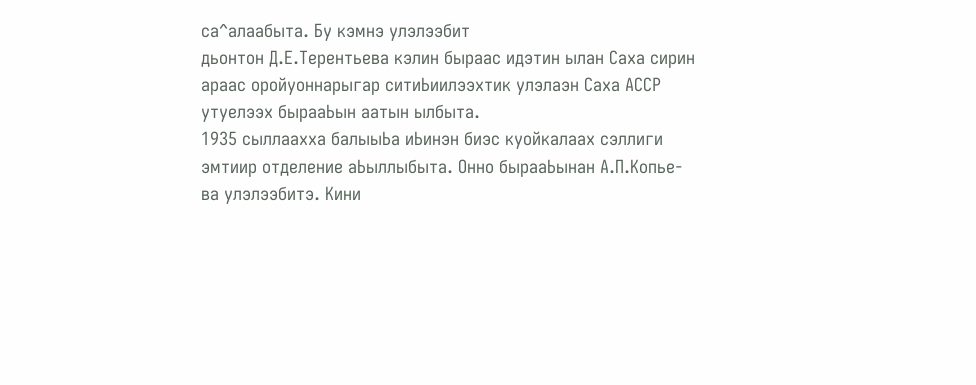са^алаабыта. Бу кэмнэ улэлээбит
дьонтон Д.Е.Терентьева кэлин быраас идэтин ылан Саха сирин
араас оройуоннарыгар ситиЬиилээхтик улэлаэн Саха АССР
утуелээх бырааЬын аатын ылбыта.
1935 сыллаахха балыыЬа иЬинэн биэс куойкалаах сэллиги
эмтиир отделение аЬыллыбыта. Онно бырааЬынан А.П.Копье-
ва улэлээбитэ. Кини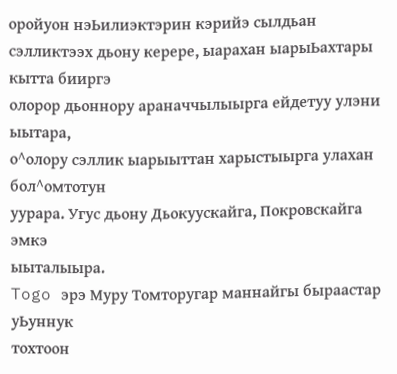оройуон нэЬилиэктэрин кэрийэ сылдьан
сэлликтээх дьону керере, ыарахан ыарыЬахтары кытта бииргэ
олорор дьоннору араначчылыырга ейдетуу улэни ыытара,
о^олору сэллик ыарыыттан харыстыырга улахан бол^омтотун
уурара. Угус дьону Дьокуускайга, Покровскайга эмкэ
ыыталыыра.
Togo эрэ Муру Томторугар маннайгы быраастар уЬуннук
тохтоон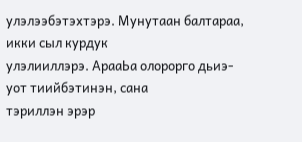улэлээбэтэхтэрэ. Мунутаан балтараа, икки сыл курдук
улэлииллэрэ. АрааЬа олорорго дьиэ-уот тиийбэтинэн, сана
тэриллэн эрэр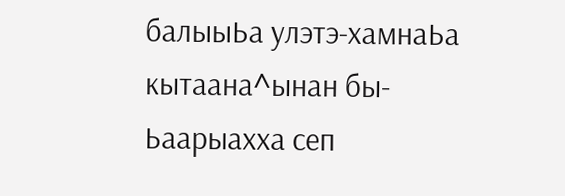балыыЬа улэтэ-хамнаЬа кытаана^ынан бы-
Ьаарыахха сеп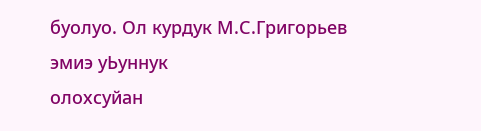буолуо. Ол курдук М.С.Григорьев эмиэ уЬуннук
олохсуйан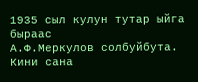1935 сыл кулун тутар ыйга быраас
А.Ф.Меркулов солбуйбута. Кини сана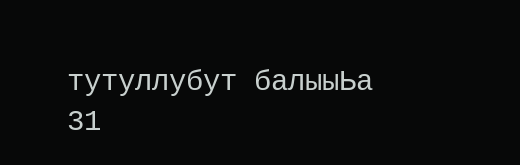тутуллубут балыыЬа
31